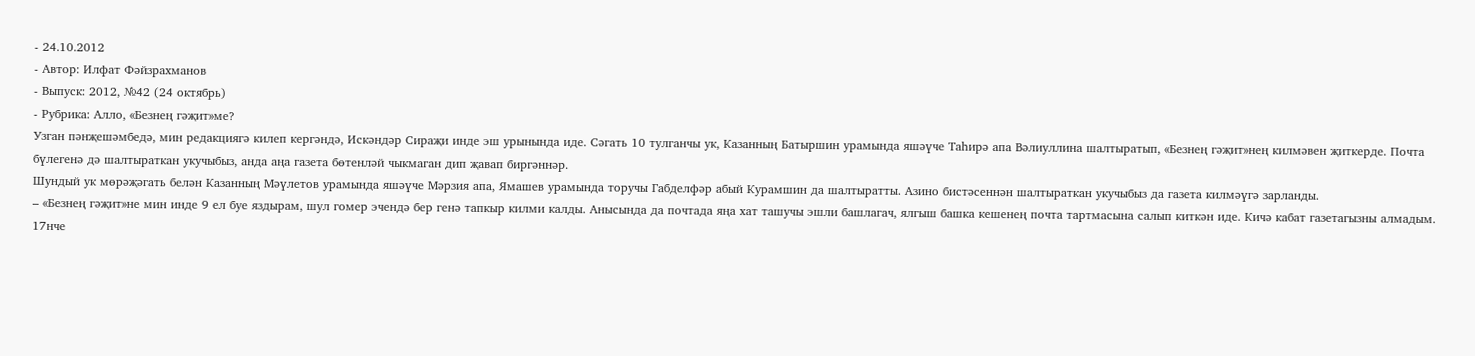- 24.10.2012
- Автор: Илфат Фәйзрахманов
- Выпуск: 2012, №42 (24 октябрь)
- Рубрика: Алло, «Безнең гәҗит»ме?
Узган пәнҗешәмбедә, мин редакциягә килеп кергәндә, Искәндәр Сираҗи инде эш урынында иде. Сәгать 10 тулганчы ук, Казанның Батыршин урамында яшәүче Таһирә апа Вәлиуллина шалтыратып, «Безнең гәҗит»нең килмәвен җиткерде. Почта бүлегенә дә шалтыраткан укучыбыз, анда аңа газета бөтенләй чыкмаган дип җавап биргәннәр.
Шундый ук мөрәҗәгать белән Казанның Мәүлетов урамында яшәүче Мәрзия апа, Ямашев урамында торучы Габделфәр абый Курамшин да шалтыратты. Азино бистәсеннән шалтыраткан укучыбыз да газета килмәүгә зарланды.
– «Безнең гәҗит»не мин инде 9 ел буе яздырам, шул гомер эчендә бер генә тапкыр килми калды. Анысында да почтада яңа хат ташучы эшли башлагач, ялгыш башка кешенең почта тартмасына салып киткән иде. Кичә кабат газетагызны алмадым.
17нче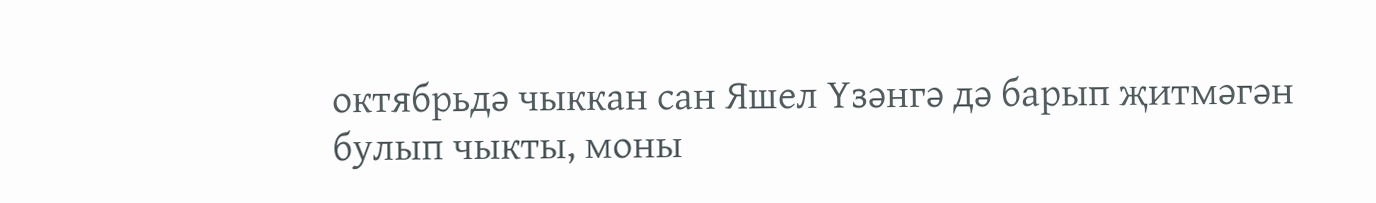октябрьдә чыккан сан Яшел Үзәнгә дә барып җитмәгән булып чыкты, моны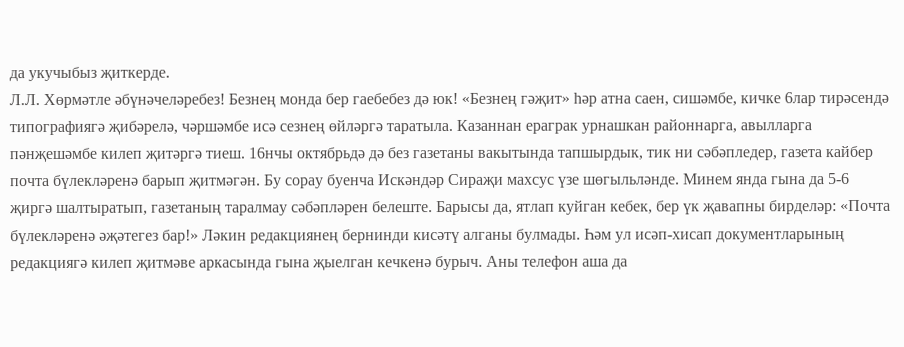да укучыбыз җиткерде.
Л.Л. Хөрмәтле әбүнәчеләребез! Безнең монда бер гаебебез дә юк! «Безнең гәҗит» һәр атна саен, сишәмбе, кичке 6лар тирәсендә типографиягә җибәрелә, чәршәмбе исә сезнең өйләргә таратыла. Казаннан ераграк урнашкан районнарга, авылларга пәнҗешәмбе килеп җитәргә тиеш. 16нчы октябрьдә дә без газетаны вакытында тапшырдык, тик ни сәбәпледер, газета кайбер почта бүлекләренә барып җитмәгән. Бу сорау буенча Искәндәр Сираҗи махсус үзе шөгыльләнде. Минем янда гына да 5-6 җиргә шалтыратып, газетаның таралмау сәбәпләрен белеште. Барысы да, ятлап куйган кебек, бер үк җавапны бирделәр: «Почта бүлекләренә әҗәтегез бар!» Ләкин редакциянең бернинди кисәтү алганы булмады. Һәм ул исәп-хисап документларының редакциягә килеп җитмәве аркасында гына җыелган кечкенә бурыч. Аны телефон аша да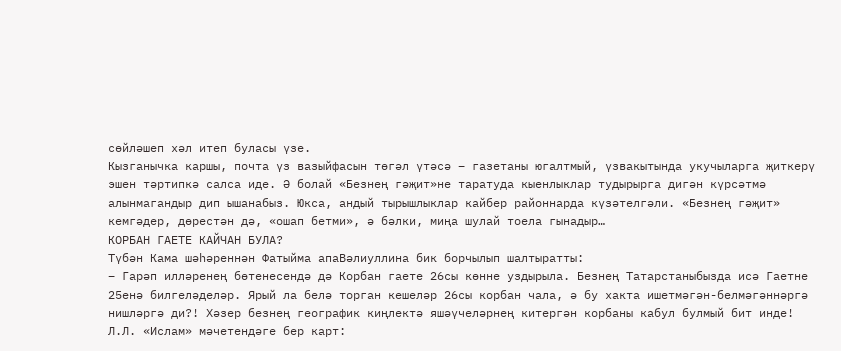сөйләшеп хәл итеп буласы үзе.
Кызганычка каршы, почта үз вазыйфасын төгәл үтәсә – газетаны югалтмый, үзвакытында укучыларга җиткерү эшен тәртипкә салса иде. Ә болай «Безнең гәҗит»не таратуда кыенлыклар тудырырга дигән күрсәтмә алынмагандыр дип ышанабыз. Юкса, андый тырышлыклар кайбер районнарда күзәтелгәли. «Безнең гәҗит» кемгәдер, дөрестән дә, «ошап бетми», ә бәлки, миңа шулай тоела гынадыр…
КОРБАН ГАЕТЕ КАЙЧАН БУЛА?
Түбән Кама шәһәреннән Фатыйма апаВәлиуллина бик борчылып шалтыратты:
– Гарәп илләренең бөтенесендә дә Корбан гаете 26сы көнне уздырыла. Безнең Татарстаныбызда исә Гаетне 25енә билгеләделәр. Ярый ла белә торган кешеләр 26сы корбан чала, ә бу хакта ишетмәгән-белмәгәннәргә нишләргә ди?! Хәзер безнең географик киңлектә яшәүчеләрнең китергән корбаны кабул булмый бит инде!
Л.Л. «Ислам» мәчетендәге бер карт: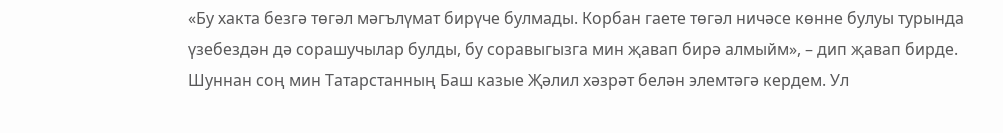«Бу хакта безгә төгәл мәгълүмат бирүче булмады. Корбан гаете төгәл ничәсе көнне булуы турында үзебездән дә сорашучылар булды, бу соравыгызга мин җавап бирә алмыйм», – дип җавап бирде.
Шуннан соң мин Татарстанның Баш казые Җәлил хәзрәт белән элемтәгә кердем. Ул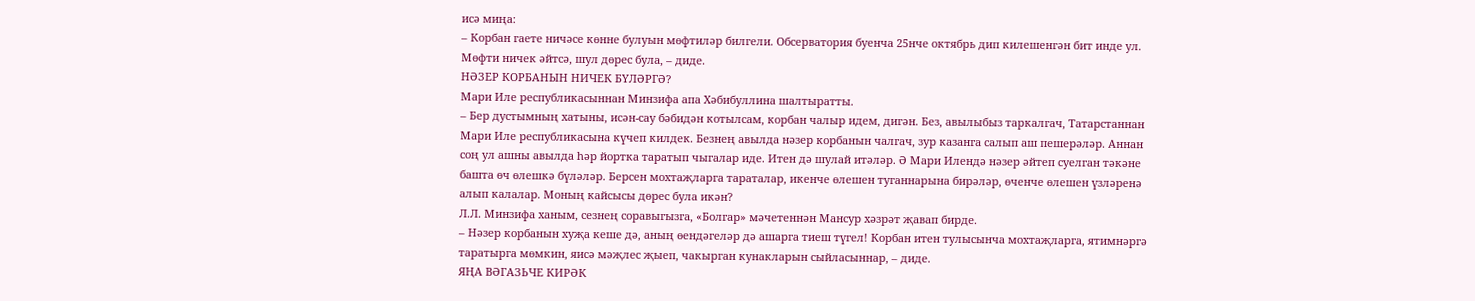исә миңа:
– Корбан гаете ничәсе көнне булуын мөфтиләр билгели. Обсерватория буенча 25нче октябрь дип килешенгән бит инде ул. Мөфти ничек әйтсә, шул дөрес була, – диде.
НӘЗЕР КОРБАНЫН НИЧЕК БҮЛӘРГӘ?
Мари Иле республикасыннан Минзифа апа Хәбибуллина шалтыратты.
– Бер дустымның хатыны, исән-сау бәбидән котылсам, корбан чалыр идем, дигән. Без, авылыбыз таркалгач, Татарстаннан Мари Иле республикасына күчеп килдек. Безнең авылда нәзер корбанын чалгач, зур казанга салып аш пешерәләр. Аннан соң ул ашны авылда һәр йортка таратып чыгалар иде. Итен дә шулай итәләр. Ә Мари Илендә нәзер әйтеп суелган тәкәне башта өч өлешкә бүләләр. Берсен мохтаҗларга тараталар, икенче өлешен туганнарына бирәләр, өченче өлешен үзләренә алып калалар. Моның кайсысы дөрес була икән?
Л.Л. Минзифа ханым, сезнең соравыгызга, «Болгар» мәчетеннән Мансур хәзрәт җавап бирде.
– Нәзер корбанын хуҗа кеше дә, аның өендәгеләр дә ашарга тиеш түгел! Корбан итен тулысынча мохтаҗларга, ятимнәргә таратырга мөмкин, яисә мәҗлес җыеп, чакырган кунакларын сыйласыннар, – диде.
ЯҢА ВӘГАЗЬЧЕ КИРӘК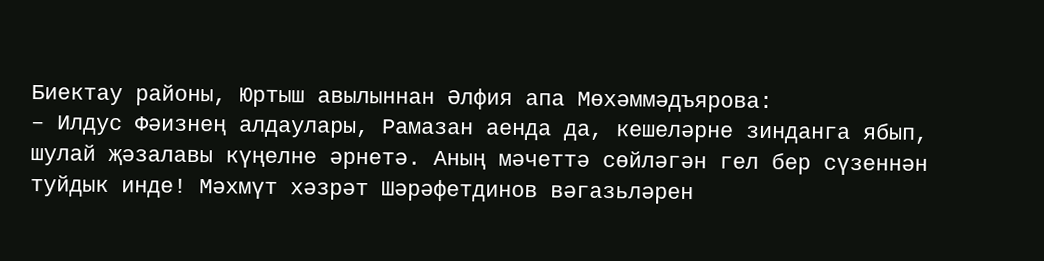Биектау районы, Юртыш авылыннан Әлфия апа Мөхәммәдъярова:
– Илдус Фәизнең алдаулары, Рамазан аенда да, кешеләрне зинданга ябып, шулай җәзалавы күңелне әрнетә. Аның мәчеттә сөйләгән гел бер сүзеннән туйдык инде! Мәхмүт хәзрәт Шәрәфетдинов вәгазьләрен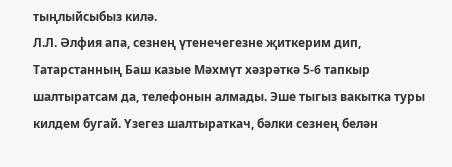тыңлыйсыбыз килә.
Л.Л. Әлфия апа, сезнең үтенечегезне җиткерим дип, Татарстанның Баш казые Мәхмүт хәзрәткә 5-6 тапкыр шалтыратсам да, телефонын алмады. Эше тыгыз вакытка туры килдем бугай. Үзегез шалтыраткач, бәлки сезнең белән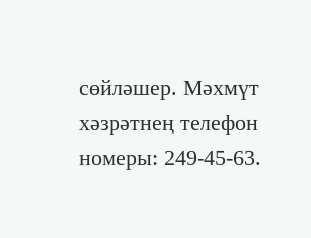сөйләшер. Мәхмүт хәзрәтнең телефон номеры: 249-45-63.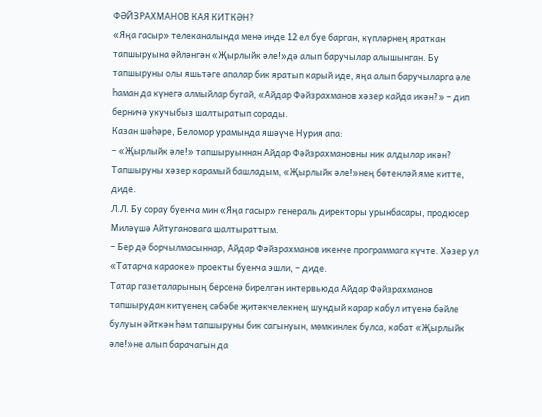ФӘЙЗРАХМАНОВ КАЯ КИТКӘН?
«Яңа гасыр» телеканалында менә инде 12 ел буе барган, күпләрнең яраткан тапшыруына әйләнгән «Җырлыйк әле!»дә алып баручылар алышынган. Бу тапшыруны олы яшьтәге апалар бик яратып карый иде, яңа алып баручыларга әле һаман да күнегә алмыйлар бугай, «Айдар Фәйзрахманов хәзер кайда икән?» – дип берничә укучыбыз шалтыратып сорады.
Казан шәһәре, Беломор урамында яшәүче Нурия апа:
– «Җырлыйк әле!» тапшыруыннан Айдар Фәйзрахмановны ник алдылар икән? Тапшыруны хәзер карамый башладым, «Җырлыйк әле!»нең бөтенләй яме китте, диде.
Л.Л. Бу сорау буенча мин «Яңа гасыр» генераль директоры урынбасары, продюсер Миләүшә Айтугановага шалтыраттым.
– Бер дә борчылмасыннар, Айдар Фәйзрахманов икенче программага күчте. Хәзер ул «Татарча караоке» проекты буенча эшли, – диде.
Татар газеталарының берсенә бирелгән интервьюда Айдар Фәйзрахманов тапшырудан китүенең сәбәбе җитәкчелекнең шундый карар кабул итүенә бәйле булуын әйткән һәм тапшыруны бик сагынуын, мөмкинлек булса, кабат «Җырлыйк әле!»не алып барачагын да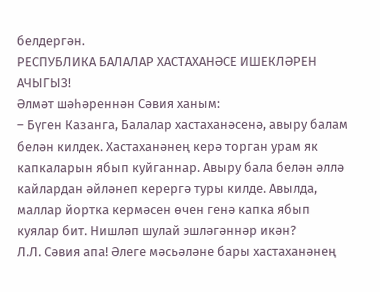белдергән.
РЕСПУБЛИКА БАЛАЛАР ХАСТАХАНӘСЕ ИШЕКЛӘРЕН АЧЫГЫЗ!
Әлмәт шәһәреннән Сәвия ханым:
– Бүген Казанга, Балалар хастаханәсенә, авыру балам белән килдек. Хастаханәнең керә торган урам як капкаларын ябып куйганнар. Авыру бала белән әллә кайлардан әйләнеп керергә туры килде. Авылда, маллар йортка кермәсен өчен генә капка ябып куялар бит. Нишләп шулай эшләгәннәр икән?
Л.Л. Сәвия апа! Әлеге мәсьәләне бары хастаханәнең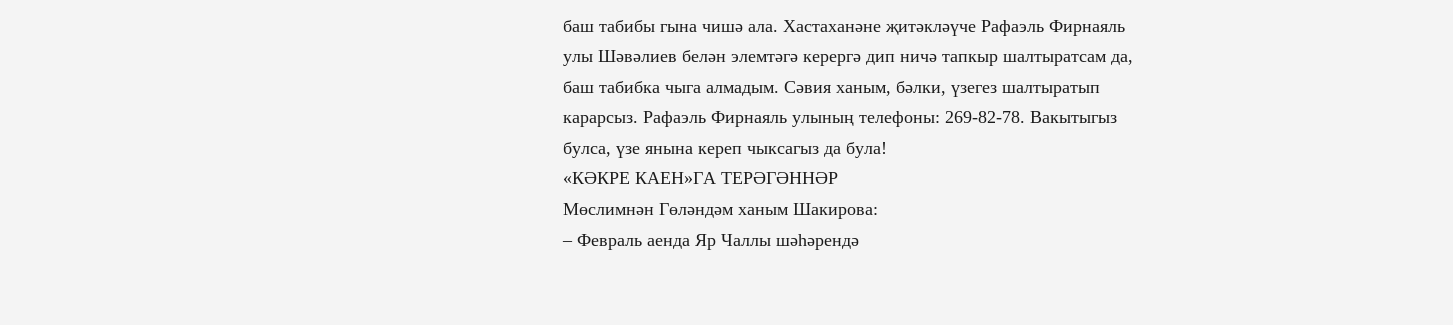баш табибы гына чишә ала. Хастаханәне җитәкләүче Рафаэль Фирнаяль улы Шәвәлиев белән элемтәгә керергә дип ничә тапкыр шалтыратсам да, баш табибка чыга алмадым. Сәвия ханым, бәлки, үзегез шалтыратып карарсыз. Рафаэль Фирнаяль улының телефоны: 269-82-78. Вакытыгыз булса, үзе янына кереп чыксагыз да була!
«КӘКРЕ КАЕН»ГА ТЕРӘГӘННӘР
Мөслимнән Гөләндәм ханым Шакирова:
– Февраль аенда Яр Чаллы шәһәрендә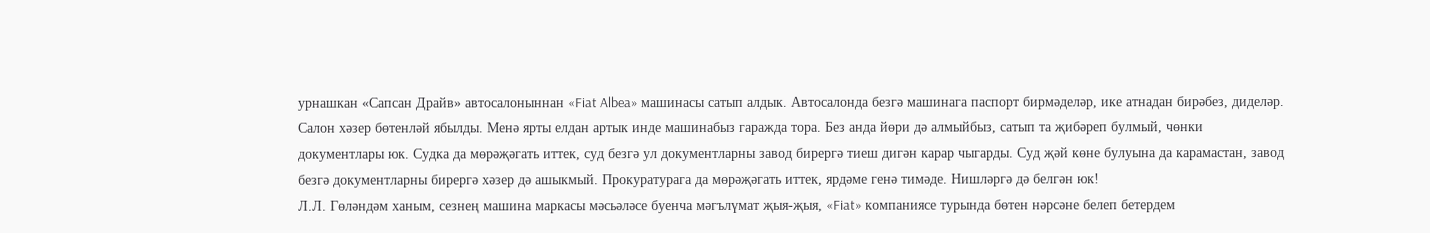урнашкан «Сапсан Драйв» автосалоныннан «Fiat Albea» машинасы сатып алдык. Автосалонда безгә машинага паспорт бирмәделәр, ике атнадан бирәбез, диделәр. Салон хәзер бөтенләй ябылды. Менә ярты елдан артык инде машинабыз гаражда тора. Без анда йөри дә алмыйбыз, сатып та җибәреп булмый, чөнки документлары юк. Судка да мөрәҗәгать иттек, суд безгә ул документларны завод бирергә тиеш дигән карар чыгарды. Суд җәй көне булуына да карамастан, завод безгә документларны бирергә хәзер дә ашыкмый. Прокуратурага да мөрәҗәгать иттек, ярдәме генә тимәде. Нишләргә дә белгән юк!
Л.Л. Гөләндәм ханым, сезнең машина маркасы мәсьәләсе буенча мәгълүмат җыя-җыя, «Fiat» компаниясе турында бөтен нәрсәне белеп бетердем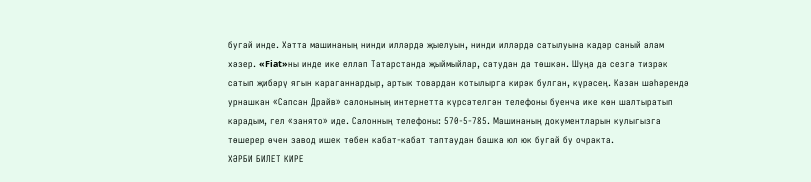бугай инде. Хәтта машинаның нинди илләрдә җыелуын, нинди илләрдә сатылуына кадәр саный алам хәзер. «Fiat»ны инде ике еллап Татарстанда җыймыйлар, сатудан да төшкән. Шуңа да сезгә тизрәк сатып җибәрү ягын караганнардыр, артык товардан котылырга кирәк булган, күрәсең. Казан шәһәрендә урнашкан «Сапсан Драйв» салонының интернетта күрсәтелгән телефоны буенча ике көн шалтыратып карадым, гел «занято» иде. Салонның телефоны: 570-5-785. Машинаның документларын кулыгызга төшерер өчен завод ишек төбен кабат-кабат таптаудан башка юл юк бугай бу очракта.
ХӘРБИ БИЛЕТ КИРЕ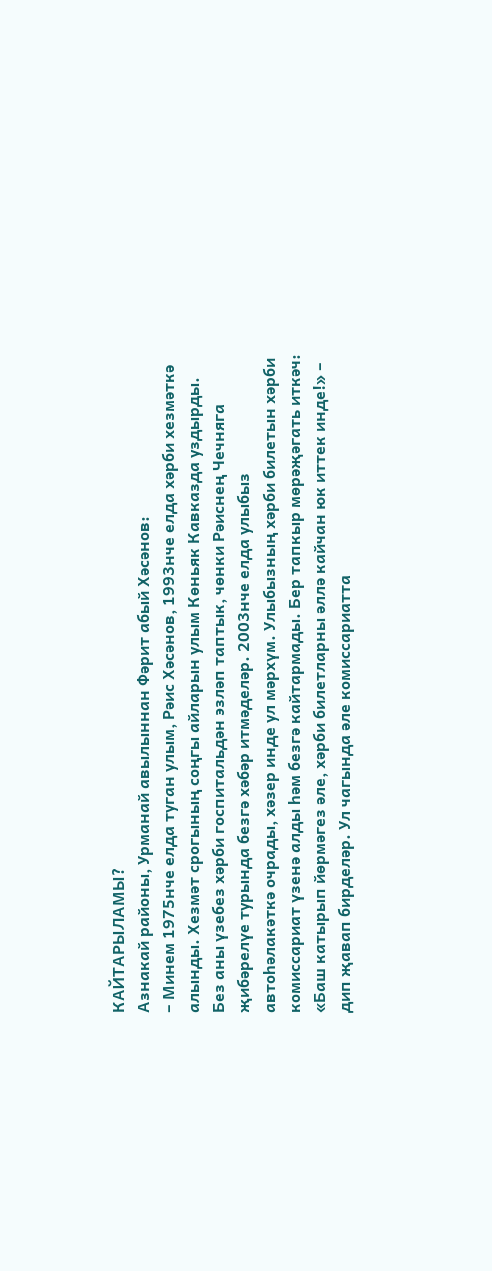КАЙТАРЫЛАМЫ?
Азнакай районы, Урманай авылыннан Фәрит абый Хәсәнов:
– Минем 1975нче елда туган улым, Рәис Хәсәнов, 1993нче елда хәрби хезмәткә алынды. Хезмәт срогының соңгы айларын улым Көньяк Кавказда уздырды. Без аны үзебез хәрби госпитальдән эзләп таптык, чөнки Рәиснең Чечняга җибәрелүе турында безгә хәбәр итмәделәр. 2003нче елда улыбыз автоһәлакәткә очрады, хәзер инде ул мәрхүм. Улыбызның хәрби билетын хәрби комиссариат үзенә алды һәм безгә кайтармады. Бер тапкыр мөрәҗәгать иткәч: «Баш катырып йөрмәгез әле, хәрби билетларны әллә кайчан юк иттек инде!» – дип җавап бирделәр. Ул чагында әле комиссариатта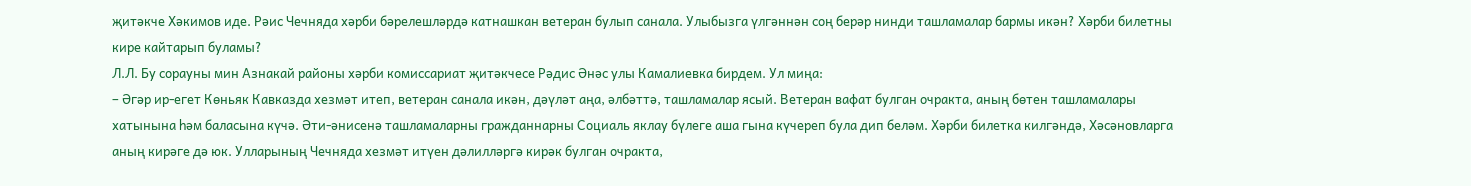җитәкче Хәкимов иде. Рәис Чечняда хәрби бәрелешләрдә катнашкан ветеран булып санала. Улыбызга үлгәннән соң берәр нинди ташламалар бармы икән? Хәрби билетны кире кайтарып буламы?
Л.Л. Бу сорауны мин Азнакай районы хәрби комиссариат җитәкчесе Рәдис Әнәс улы Камалиевка бирдем. Ул миңа:
– Әгәр ир-егет Көньяк Кавказда хезмәт итеп, ветеран санала икән, дәүләт аңа, әлбәттә, ташламалар ясый. Ветеран вафат булган очракта, аның бөтен ташламалары хатынына һәм баласына күчә. Әти-әнисенә ташламаларны гражданнарны Социаль яклау бүлеге аша гына күчереп була дип беләм. Хәрби билетка килгәндә, Хәсәновларга аның кирәге дә юк. Улларының Чечняда хезмәт итүен дәлилләргә кирәк булган очракта,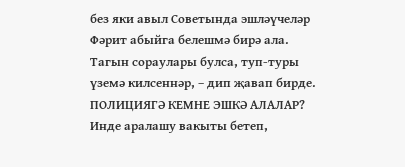без яки авыл Советында эшләүчеләр Фәрит абыйга белешмә бирә ала. Тагын сораулары булса, туп-туры үземә килсеннәр, – дип җавап бирде.
ПОЛИЦИЯГӘ КЕМНЕ ЭШКӘ АЛАЛАР?
Инде аралашу вакыты бетеп,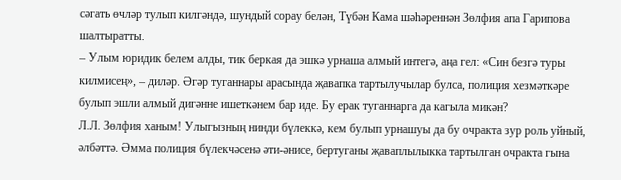сәгать өчләр тулып килгәндә, шундый сорау белән, Түбән Кама шәһәреннән Зөлфия апа Гарипова шалтыратты.
– Улым юридик белем алды, тик беркая да эшкә урнаша алмый интегә, аңа гел: «Син безгә туры килмисең», – диләр. Әгәр туганнары арасында җавапка тартылучылар булса, полиция хезмәткәре булып эшли алмый дигәнне ишеткәнем бар иде. Бу ерак туганнарга да кагыла микән?
Л.Л. Зөлфия ханым! Улыгызның нинди бүлеккә, кем булып урнашуы да бу очракта зур роль уйный, әлбәттә. Әмма полиция бүлекчәсенә әти-әнисе, бертуганы җаваплылыкка тартылган очракта гына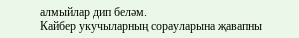алмыйлар дип беләм.
Кайбер укучыларның сорауларына җавапны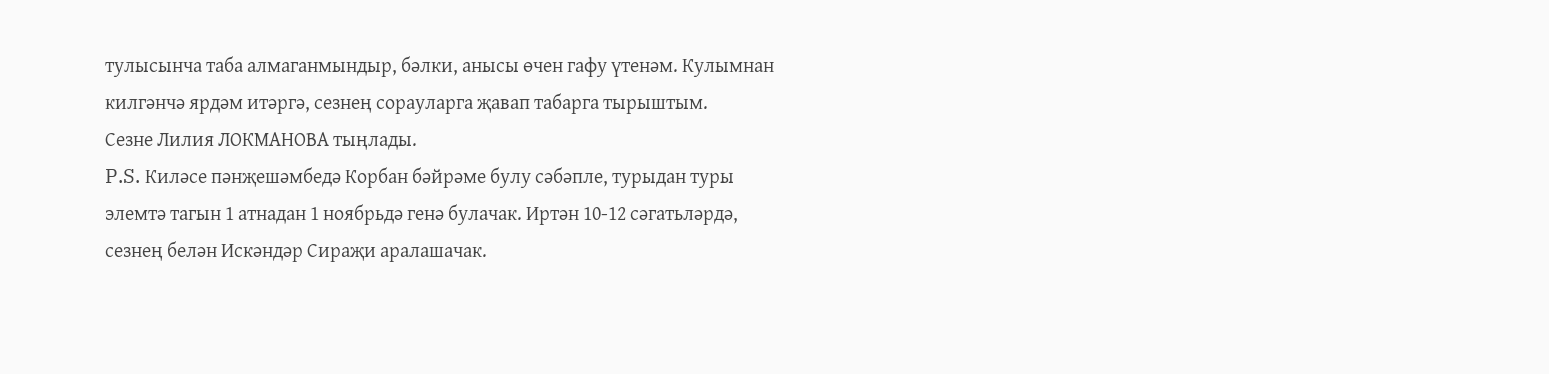тулысынча таба алмаганмындыр, бәлки, анысы өчен гафу үтенәм. Кулымнан килгәнчә ярдәм итәргә, сезнең сорауларга җавап табарга тырыштым.
Сезне Лилия ЛОКМАНОВА тыңлады.
P.S. Киләсе пәнҗешәмбедә Корбан бәйрәме булу сәбәпле, турыдан туры элемтә тагын 1 атнадан 1 ноябрьдә генә булачак. Иртән 10-12 сәгатьләрдә, сезнең белән Искәндәр Сираҗи аралашачак.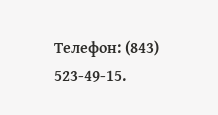Телефон: (843) 523-49-15.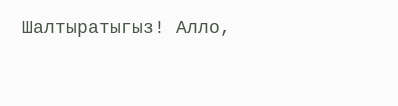Шалтыратыгыз! Алло,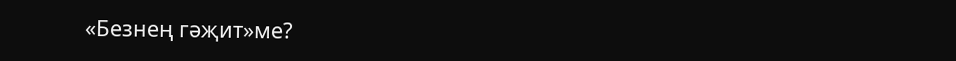«Безнең гәҗит»ме?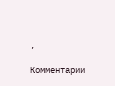,

Комментарии